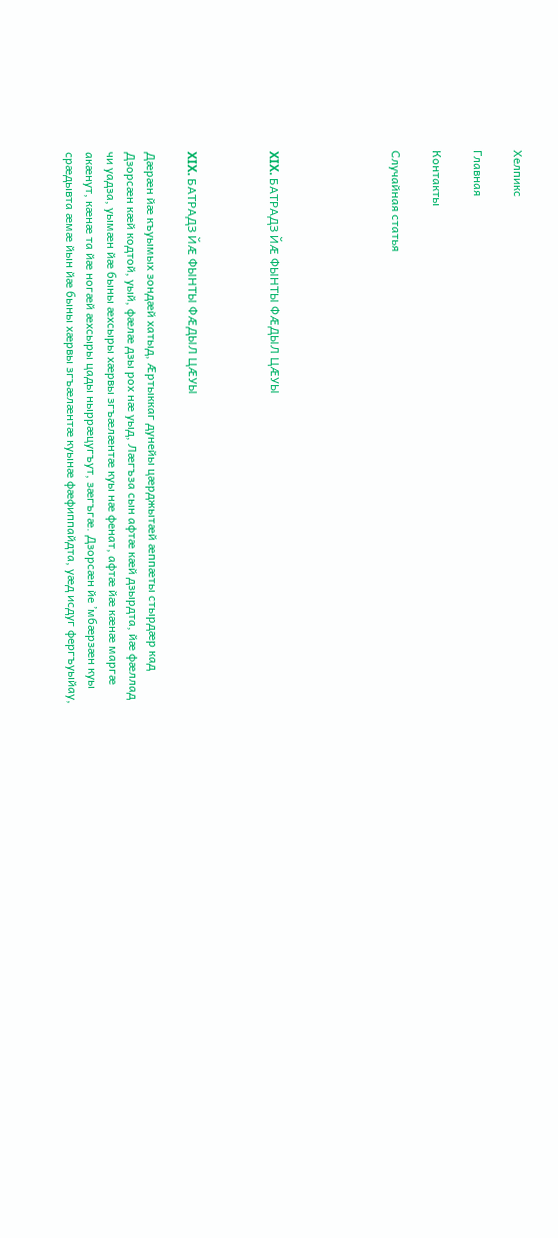Хелпикс

Главная

Контакты

Случайная статья





XIX. БАТРАДЗ ЙÆ ФЫНТЫ ФÆДЫЛ ЦÆУЫ



XIX. БАТРАДЗ ЙÆ ФЫНТЫ ФÆДЫЛ ЦÆУЫ

Дæрæн йæ къуымых зондæй хатыд, Æртыккаг дунейы цæрджытæй æппæты стырдæр кад Дзорсæн кæй кодтой, уый, фæлæ дзы рох нæ уыд, Лæгъза сын афтæ кæй дзырдта, йæ фæллад чи уадза, уымæн йæ быны æхсыры хæрвы згъæлæнтæ куы нæ фенат, афтæ йæ кæнæ маргæ акæнут, кæнæ та йæ ногæй æхсыры цады ныррæцугъут, зæгъгæ. Дзорсæн йе ’мбæрзæн куы срæдывта æмæ йын йæ быны хæрвы згъæлæнтæ куынæ фæфиппайдта, уæд исдуг фергъуыйау,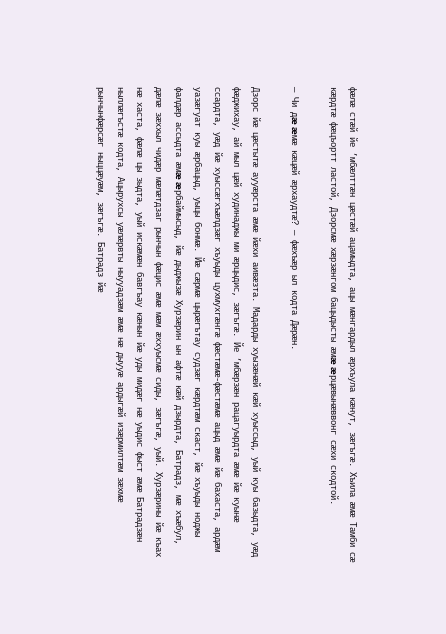фæлæ стæй йе ’мбæлттæн цæстæй ацамыдта, ацы мæнгардыл æрхъула кæнут, зæгъгæ. Хъила æмæ Тамби сæ кæрдтæ фæцъортт ластой, Дзорсмæ хæрзæнгом бацыдысты æмæ æрцæвынæввонг сæхи скодтой.

— Чи дæ æмæ кæцæй æрхаудтæ? — фæхъæр ыл кодта Дæрæн.

Дзорс йæ цæстытæ аууæрста æмæ йæхи аивæзта. Мадарды хуызæнæй кæй хуыссыд, уый куы базыдта, уæд фæджихау, ай мыл цæй худинаджы ми æрцыдис, зæгъгæ. Йе ’мбæрзæн рацагуырдта æмæ йæ куынæ ссардта, уæд йæ хуыссæгхъæлдзæг хъуыды цухмухгæнгæ фæстæмæ-фæстæмæ ацыд æмæ йæ бахаста, ардæм уазæгуат куы æрбацыд, уыцы бонмæ. Йæ сæрмæ цырæгътау судзæг кæрдтæм скаст, йæ хъуыды ноджы фалдæр ассыдта æмæ æрбаймысыд, йæ дыджызæ Хурзæрин ын афтæ кæй дзырдта, Батрадз, мæ хъæбул, дæлæ зæххыл чидæр мæлæтдзаг рынчын фæцис æмæ мæм æххуысмæ сиды, зæгъгæ, уый. Хурзæрины йæ къах нæ хаста, фæлæ цы зыдта, уый искæмæн бавгъау кæнын йæ уды мидæг нæ уыдис фыст æмæ Батрадзæн ныллæгъстæ кодта, Ацырухсы уæлæрвты ныууадзæм æмæ нæ дыууæ ардыгæй изæрмилтæм зæхмæ рынчынфæрсæг ныццæуæм, зæгъгæ. Батрадз йæ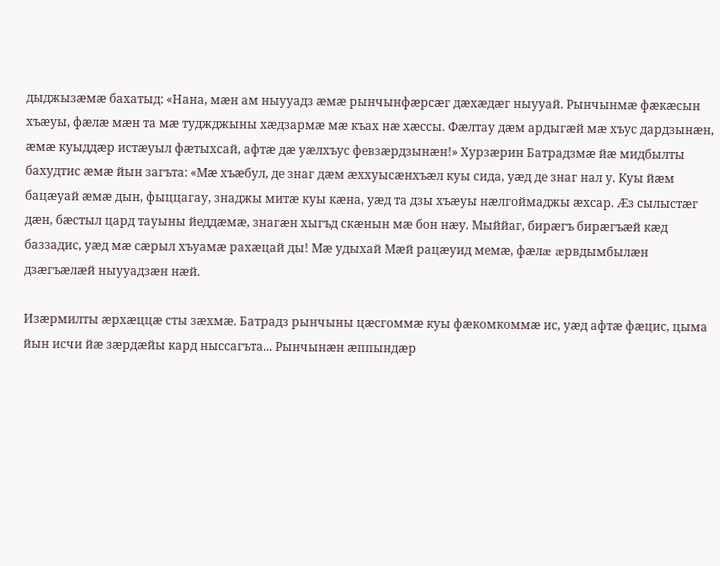дыджызæмæ бахатыд: «Нана, мæн ам ныууадз æмæ рынчынфæрсæг дæхæдæг ныууай. Рынчынмæ фæкæсын хъæуы, фæлæ мæн та мæ туджджыны хæдзармæ мæ къах нæ хæссы. Фæлтау дæм ардыгæй мæ хъус дардзынæн, æмæ куыддæр истæуыл фæтыхсай, афтæ дæ уæлхъус февзæрдзынæн!» Хурзæрин Батрадзмæ йæ мидбылты бахудтис æмæ йын загъта: «Мæ хъæбул, де знаг дæм æххуысæнхъæл куы сида, уæд де знаг нал у. Куы йæм бацæуай æмæ дын, фыццагау, знаджы митæ куы кæна, уæд та дзы хъæуы нæлгоймаджы æхсар. Æз сылыстæг дæн, бæстыл цард тауыны йеддæмæ, знагæн хыгъд скæнын мæ бон нæу. Мыййаг, бирæгъ бирæгъæй кæд баззадис, уæд мæ сæрыл хъуамæ рахæцай ды! Мæ удыхай Мæй рацæуид мемæ, фæлæ æрвдымбылæн дзæгъæлæй ныууадзæн нæй.

Изæрмилты æрхæццæ сты зæхмæ. Батрадз рынчыны цæсгоммæ куы фæкомкоммæ ис, уæд афтæ фæцис, цыма йын исчи йæ зæрдæйы кард ныссагъта... Рынчынæн æппындæр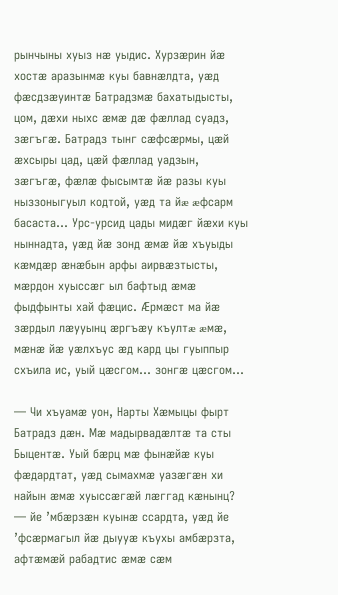рынчыны хуыз нæ уыдис. Хурзæрин йæ хостæ аразынмæ куы бавнæлдта, уæд фæсдзæуинтæ Батрадзмæ бахатыдысты, цом, дæхи ныхс æмæ дæ фæллад суадз, зæгъгæ. Батрадз тынг сæфсæрмы, цæй æхсыры цад, цæй фæллад уадзын, зæгъгæ, фæлæ фысымтæ йæ разы куы ныззоныгуыл кодтой, уæд та йæ æфсарм басаста... Урс-урсид цады мидæг йæхи куы ныннадта, уæд йæ зонд æмæ йæ хъуыды кæмдæр æнæбын арфы аирвæзтысты, мæрдон хуыссæг ыл бафтыд æмæ фыдфынты хай фæцис. Æрмæст ма йæ зæрдыл лæууынц æргъæу къултæ æмæ, мæнæ йæ уæлхъус æд кард цы гуыппыр схъила ис, уый цæсгом... зонгæ цæсгом...

— Чи хъуамæ уон, Нарты Хæмыцы фырт Батрадз дæн. Мæ мадырвадæлтæ та сты Быцентæ. Уый бæрц мæ фынæйæ куы фæдардтат, уæд сымахмæ уазæгæн хи найын æмæ хуыссæгæй лæггад кæнынц? — йе ’мбæрзæн куынæ ссардта, уæд йе ’фсæрмагыл йæ дыууæ къухы амбæрзта, афтæмæй рабадтис æмæ сæм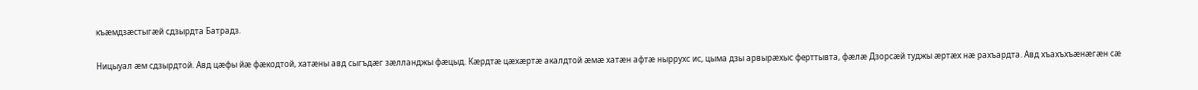къæмдзæстыгæй сдзырдта Батрадз.

Ницыуал æм сдзырдтой. Авд цæфы йæ фæкодтой, хатæны авд сыгъдæг зæлланджы фæцыд. Кæрдтæ цæхæртæ акалдтой æмæ хатæн афтæ ныррухс ис, цыма дзы арвырæхыс ферттывта, фæлæ Дзорсæй туджы æртæх нæ рахъардта. Авд хъахъхъæнæгæн сæ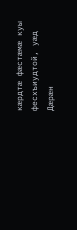кæрдтæ фæстæмæ куы фесхъиудтой, уæд Дæрæн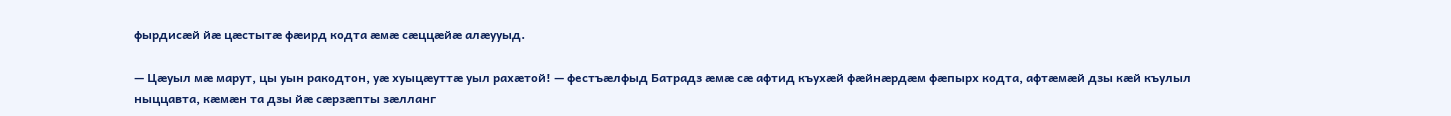фырдисæй йæ цæстытæ фæирд кодта æмæ сæццæйæ алæууыд.

— Цæуыл мæ марут, цы уын ракодтон, уæ хуыцæуттæ уыл рахæтой! — фестъæлфыд Батрадз æмæ сæ афтид къухæй фæйнæрдæм фæпырх кодта, афтæмæй дзы кæй къулыл ныццавта, кæмæн та дзы йæ сæрзæпты зæлланг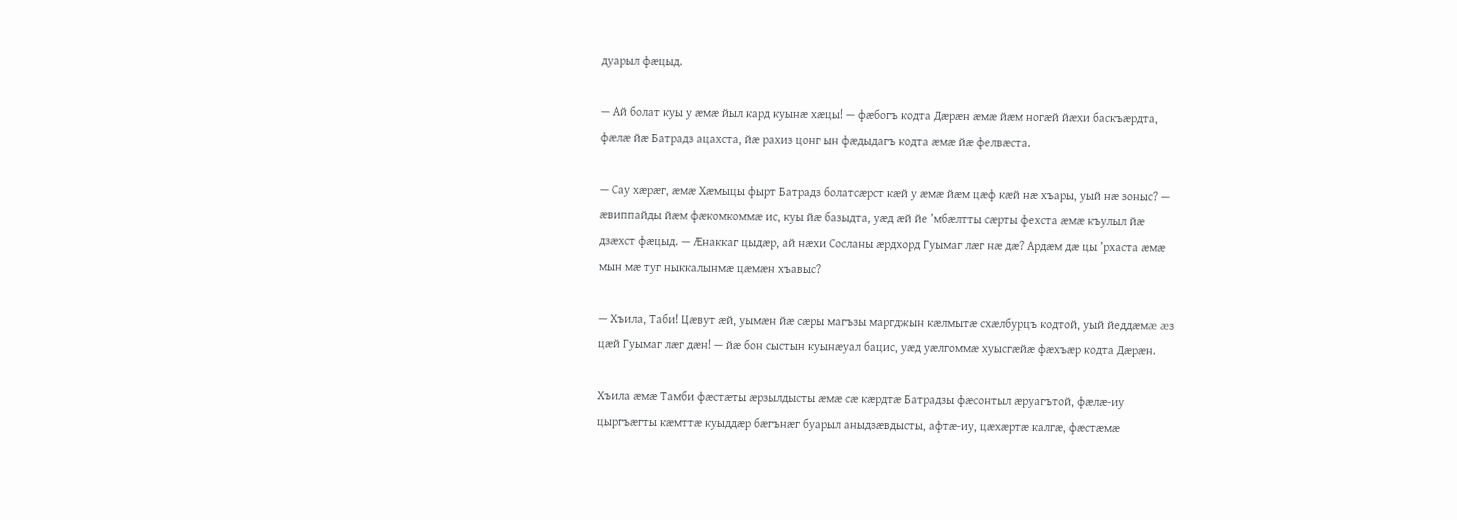дуарыл фæцыд.

— Ай болат куы у æмæ йыл кард куынæ хæцы! — фæбогъ кодта Дæрæн æмæ йæм ногæй йæхи баскъæрдта, фæлæ йæ Батрадз ацахста, йæ рахиз цонг ын фæдыдагъ кодта æмæ йæ фелвæста.

— Сау хæрæг, æмæ Хæмыцы фырт Батрадз болатсæрст кæй у æмæ йæм цæф кæй нæ хъары, уый нæ зоныс? — æвиппайды йæм фæкомкоммæ ис, куы йæ базыдта, уæд æй йе ’мбæлтты сæрты фехста æмæ къулыл йæ дзæхст фæцыд. — Æнаккаг цыдæр, ай нæхи Сосланы æрдхорд Гуымаг лæг нæ дæ? Ардæм дæ цы ’рхаста æмæ мын мæ туг ныккалынмæ цæмæн хъавыс?

— Хъила, Таби! Цæвут æй, уымæн йæ сæры магъзы маргджын кæлмытæ схæлбурцъ кодтой, уый йеддæмæ æз цæй Гуымаг лæг дæн! — йæ бон сыстын куынæуал бацис, уæд уæлгоммæ хуысгæйæ фæхъæр кодта Дæрæн.

Хъила æмæ Тамби фæстæты æрзылдысты æмæ сæ кæрдтæ Батрадзы фæсонтыл æруагътой, фæлæ-иу цыргъæгты кæмттæ куыддæр бæгънæг буарыл аныдзæвдысты, афтæ-иу, цæхæртæ калгæ, фæстæмæ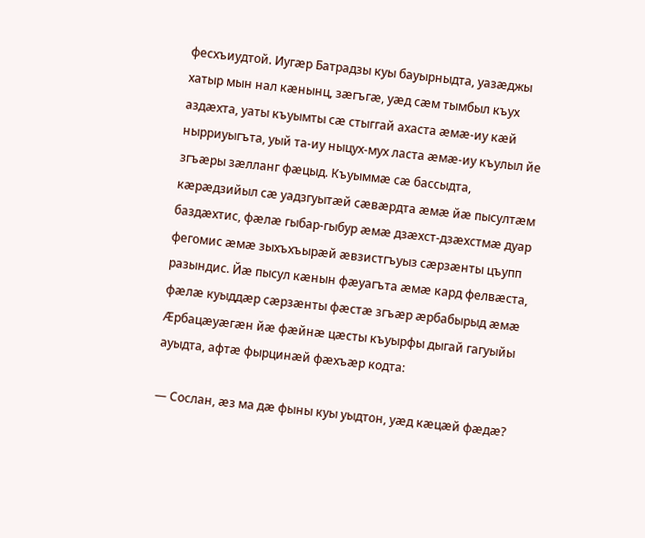фесхъиудтой. Иугæр Батрадзы куы бауырныдта, уазæджы хатыр мын нал кæнынц, зæгъгæ, уæд сæм тымбыл къух аздæхта, уаты къуымты сæ стыггай ахаста æмæ-иу кæй нырриуыгъта, уый та-иу ныцух-мух ласта æмæ-иу къулыл йе згъæры зæлланг фæцыд. Къуыммæ сæ бассыдта, кæрæдзийыл сæ уадзгуытæй сæвæрдта æмæ йæ пысултæм баздæхтис, фæлæ гыбар-гыбур æмæ дзæхст-дзæхстмæ дуар фегомис æмæ зыхъхъырæй æвзистгъуыз сæрзæнты цъупп разындис. Йæ пысул кæнын фæуагъта æмæ кард фелвæста, фæлæ куыддæр сæрзæнты фæстæ згъæр æрбабырыд æмæ Æрбацæуæгæн йæ фæйнæ цæсты къуырфы дыгай гагуыйы ауыдта, афтæ фырцинæй фæхъæр кодта:

— Сослан, æз ма дæ фыны куы уыдтон, уæд кæцæй фæдæ?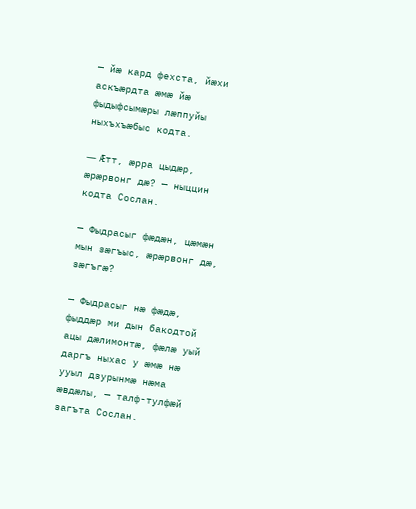— йæ кард фехста, йæхи аскъæрдта æмæ йæ фыдыфсымæры лæппуйы ныхъхъæбыс кодта.

— Æтт, æрра цыдæр, æрæрвонг дæ? — ныццин кодта Сослан.

— Фыдрасыг фæдæн, цæмæн мын зæгъыс, æрæрвонг дæ, зæгъгæ?

— Фыдрасыг нæ фæдæ, фыддæр ми дын бакодтой ацы дæлимонтæ, фæлæ уый даргъ ныхас у æмæ нæ ууыл дзурынмæ нæма æвдæлы, — талф-тулфæй загъта Сослан.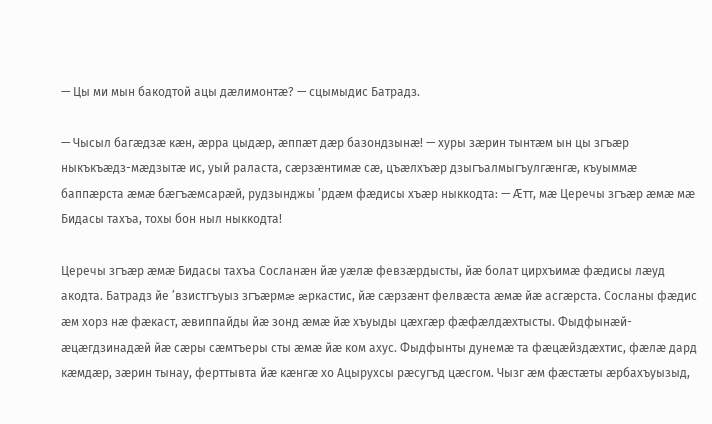— Цы ми мын бакодтой ацы дæлимонтæ? — сцымыдис Батрадз.

— Чысыл багæдзæ кæн, æрра цыдæр, æппæт дæр базондзынæ! — хуры зæрин тынтæм ын цы згъæр ныкъкъæдз-мæдзытæ ис, уый раласта, сæрзæнтимæ сæ, цъæлхъæр дзыгъалмыгъулгæнгæ, къуыммæ баппæрста æмæ бæгъæмсарæй, рудзынджы ’рдæм фæдисы хъæр ныккодта: — Æтт, мæ Церечы згъæр æмæ мæ Бидасы тахъа, тохы бон ныл ныккодта!

Церечы згъæр æмæ Бидасы тахъа Сосланæн йæ уæлæ февзæрдысты, йæ болат цирхъимæ фæдисы лæуд акодта. Батрадз йе ’взистгъуыз згъæрмæ æркастис, йæ сæрзæнт фелвæста æмæ йæ асгæрста. Сосланы фæдис æм хорз нæ фæкаст, æвиппайды йæ зонд æмæ йæ хъуыды цæхгæр фæфæлдæхтысты. Фыдфынæй-æцæгдзинадæй йæ сæры сæмтъеры сты æмæ йæ ком ахус. Фыдфынты дунемæ та фæцæйздæхтис, фæлæ дард кæмдæр, зæрин тынау, ферттывта йæ кæнгæ хо Ацырухсы рæсугъд цæсгом. Чызг æм фæстæты æрбахъуызыд,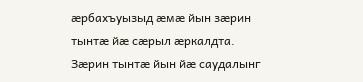æрбахъуызыд æмæ йын зæрин тынтæ йæ сæрыл æркалдта. Зæрин тынтæ йын йæ саудалынг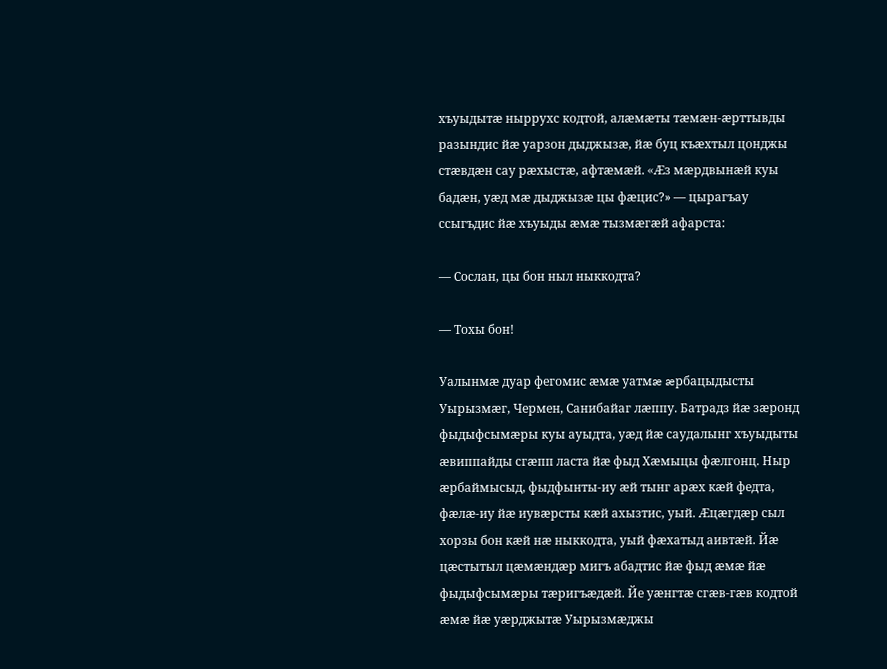хъуыдытæ ныррухс кодтой, алæмæты тæмæн-æрттывды разындис йæ уарзон дыджызæ, йæ буц къæхтыл цонджы стæвдæн сау рæхыстæ, афтæмæй. «Æз мæрдвынæй куы бадæн, уæд мæ дыджызæ цы фæцис?» — цырагъау ссыгъдис йæ хъуыды æмæ тызмæгæй афарста:

— Сослан, цы бон ныл ныккодта?

— Тохы бон!

Уалынмæ дуар фегомис æмæ уатмæ æрбацыдысты Уырызмæг, Чермен, Санибайаг лæппу. Батрадз йæ зæронд фыдыфсымæры куы ауыдта, уæд йæ саудалынг хъуыдыты æвиппайды сгæпп ласта йæ фыд Хæмыцы фæлгонц. Ныр æрбаймысыд, фыдфынты-иу æй тынг арæх кæй федта, фæлæ-иу йæ иувæрсты кæй ахызтис, уый. Æцæгдæр сыл хорзы бон кæй нæ ныккодта, уый фæхатыд аивтæй. Йæ цæстытыл цæмæндæр мигъ абадтис йæ фыд æмæ йæ фыдыфсымæры тæригъæдæй. Йе уæнгтæ сгæв-гæв кодтой æмæ йæ уæрджытæ Уырызмæджы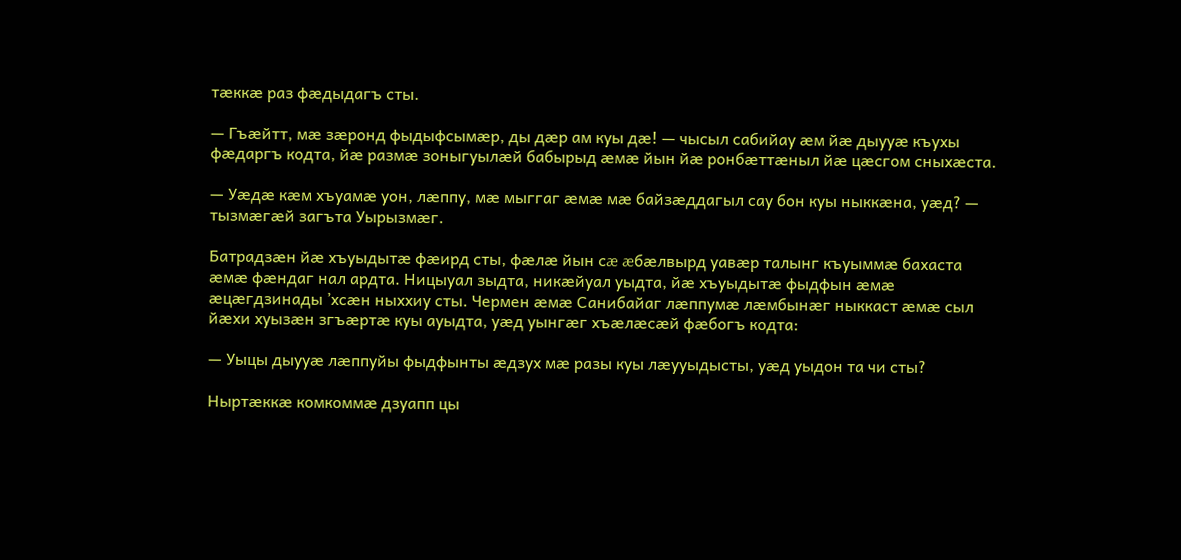тæккæ раз фæдыдагъ сты.

— Гъæйтт, мæ зæронд фыдыфсымæр, ды дæр ам куы дæ! — чысыл сабийау æм йæ дыууæ къухы фæдаргъ кодта, йæ размæ зоныгуылæй бабырыд æмæ йын йæ ронбæттæныл йæ цæсгом сныхæста.

— Уæдæ кæм хъуамæ уон, лæппу, мæ мыггаг æмæ мæ байзæддагыл сау бон куы ныккæна, уæд? — тызмæгæй загъта Уырызмæг.

Батрадзæн йæ хъуыдытæ фæирд сты, фæлæ йын сæ æбæлвырд уавæр талынг къуыммæ бахаста æмæ фæндаг нал ардта. Ницыуал зыдта, никæйуал уыдта, йæ хъуыдытæ фыдфын æмæ æцæгдзинады ’хсæн ныххиу сты. Чермен æмæ Санибайаг лæппумæ лæмбынæг ныккаст æмæ сыл йæхи хуызæн згъæртæ куы ауыдта, уæд уынгæг хъæлæсæй фæбогъ кодта:

— Уыцы дыууæ лæппуйы фыдфынты æдзух мæ разы куы лæууыдысты, уæд уыдон та чи сты?

Ныртæккæ комкоммæ дзуапп цы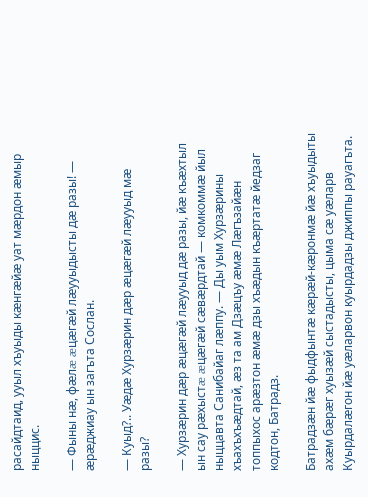расайдтаид, ууыл хъуыды кæнгæйæ уат мæрдон æмыр ныццис.

— Фыны нæ, фæлæ æцæгæй лæууыдысты дæ разы! — æрæджиау ын загъта Сослан.

— Куыд?.. Уæдæ Хурзæрин дæр æцæгæй лæууыд мæ разы?

— Хурзæрин дæр æцæгæй лæууыд дæ разы, йæ къæхтыл ын сау рæхыстæ æцæгæй сæвæрдтай — комкоммæ йыл ныццавта Санибайаг лæппу. — Ды уым Хурзæрины хъахъхъæдтай, æз та ам Дзæцъу æмæ Лæгъзайæн топпыхос арæзтон æмæ дзы хъæдын къæртатæ йедзаг кодтон, Батрадз.

Батрадзæн йæ фыдфынтæ кæрæй-кæронмæ йæ хъуыдыты ахæм бæрæг хуызæй сыстадысты, цыма сæ уæларв Куырдалæгон йæ уæларвон куырдадзы джиппы рауагъта.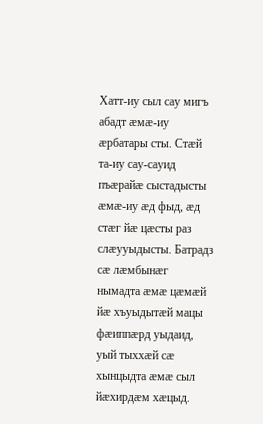Хатт-иу сыл сау мигъ абадт æмæ-иу æрбатары сты. Стæй та-иу сау-сауид пъæрайæ сыстадысты æмæ-иу æд фыд, æд стæг йæ цæсты раз слæууыдысты. Батрадз сæ лæмбынæг нымадта æмæ цæмæй йæ хъуыдытæй мацы фæиппæрд уыдаид, уый тыххæй сæ хынцыдта æмæ сыл йæхирдæм хæцыд.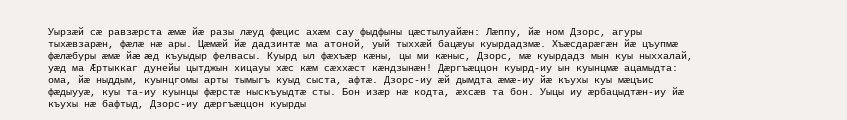Уырзæй сæ равзæрста æмæ йæ разы лæуд фæцис ахæм сау фыдфыны цæстылуайæн: Лæппу, йæ ном Дзорс, агуры тыхæвзарæн, фæлæ нæ ары. Цæмæй йæ дадзинтæ ма атоной, уый тыххæй бацæуы куырдадзмæ. Хъæсдарæгæн йæ цъупмæ фæлæбуры æмæ йæ æд къуыдыр фелвасы. Куырд ыл фæхъæр кæны, цы ми кæныс, Дзорс, мæ куырдадз мын куы ныххалай, уæд ма Æртыккаг дунейы цытджын хицауы хæс кæм сæххæст кæндзынæн! Дæргъæццон куырд-иу ын куынцмæ ацамыдта: ома, йæ ныддым, куынцгомы арты тымыгъ куыд сыста, афтæ. Дзорс-иу æй дымдта æмæ-иу йæ къухы куы мæцъис фæдыууæ, куы та-иу куынцы фæрстæ ныскъуыдтæ сты. Бон изæр нæ кодта, æхсæв та бон. Уыцы иу æрбацыдтæн-иу йæ къухы нæ бафтыд, Дзорс-иу дæргъæццон куырды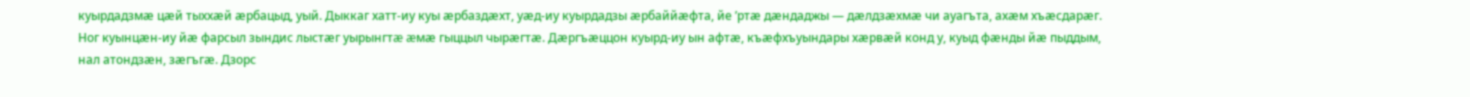куырдадзмæ цæй тыххæй æрбацыд, уый. Дыккаг хатт-иу куы æрбаздæхт, уæд-иу куырдадзы æрбаййæфта, йе ’ртæ дæндаджы — дæлдзæхмæ чи ауагъта, ахæм хъæсдарæг. Ног куынцæн-иу йæ фарсыл зындис лыстæг уырынгтæ æмæ гыццыл чырæгтæ. Дæргъæццон куырд-иу ын афтæ, къæфхъуындары хæрвæй конд у, куыд фæнды йæ пыддым, нал атондзæн, зæгъгæ. Дзорс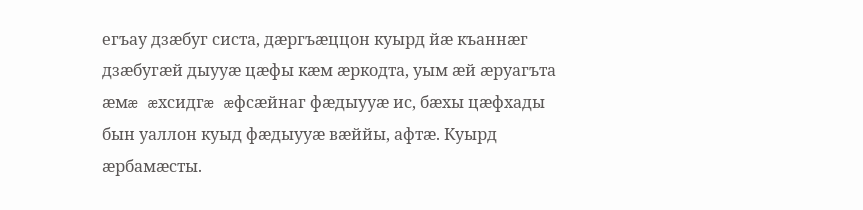егъау дзæбуг систа, дæргъæццон куырд йæ къаннæг дзæбугæй дыууæ цæфы кæм æркодта, уым æй æруагъта æмæ æхсидгæ æфсæйнаг фæдыууæ ис, бæхы цæфхады бын уаллон куыд фæдыууæ вæййы, афтæ. Куырд æрбамæсты.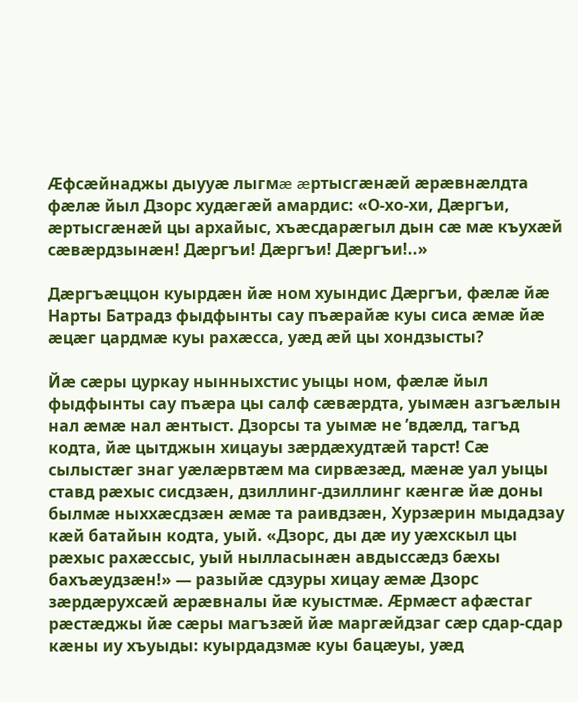Æфсæйнаджы дыууæ лыгмæ æртысгæнæй æрæвнæлдта фæлæ йыл Дзорс худæгæй амардис: «О-хо-хи, Дæргъи, æртысгæнæй цы архайыс, хъæсдарæгыл дын сæ мæ къухæй сæвæрдзынæн! Дæргъи! Дæргъи! Дæргъи!..»

Дæргъæццон куырдæн йæ ном хуындис Дæргъи, фæлæ йæ Нарты Батрадз фыдфынты сау пъæрайæ куы сиса æмæ йæ æцæг цардмæ куы рахæсса, уæд æй цы хондзысты?

Йæ сæры цуркау нынныхстис уыцы ном, фæлæ йыл фыдфынты сау пъæра цы салф сæвæрдта, уымæн азгъæлын нал æмæ нал æнтыст. Дзорсы та уымæ не ’вдæлд, тагъд кодта, йæ цытджын хицауы зæрдæхудтæй тарст! Сæ сылыстæг знаг уæлæрвтæм ма сирвæзæд, мæнæ уал уыцы ставд рæхыс сисдзæн, дзиллинг-дзиллинг кæнгæ йæ доны былмæ ныххæсдзæн æмæ та раивдзæн, Хурзæрин мыдадзау кæй батайын кодта, уый. «Дзорс, ды дæ иу уæхскыл цы рæхыс рахæссыс, уый нылласынæн авдыссæдз бæхы бахъæудзæн!» — разыйæ сдзуры хицау æмæ Дзорс зæрдæрухсæй æрæвналы йæ куыстмæ. Æрмæст афæстаг рæстæджы йæ сæры магъзæй йæ маргæйдзаг сæр сдар-сдар кæны иу хъуыды: куырдадзмæ куы бацæуы, уæд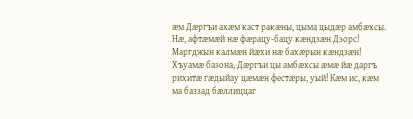æм Дæргъи ахæм каст ракæны, цыма цыдæр амбæхсы. Нæ, афтæмæй нæ фæрацу-бацу кæндзæн Дзорс! Маргджын калмæн йæхи нæ бахæрын кæндзæн! Хъуамæ базона, Дæргъи цы амбæхсы æмæ йæ даргъ рихитæ гæдыйау цæмæн фестæры, уый! Кæм ис, кæм ма баззад бæллиццаг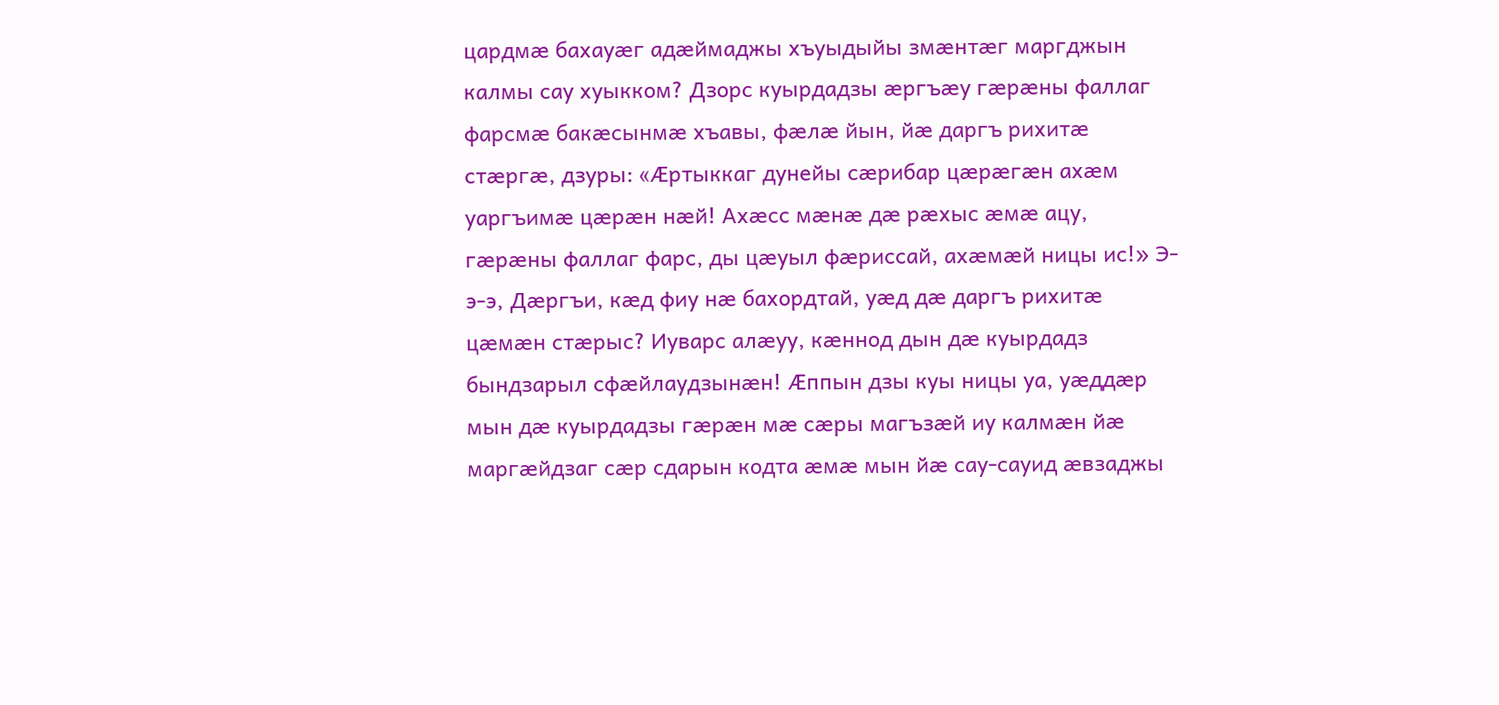цардмæ бахауæг адæймаджы хъуыдыйы змæнтæг маргджын калмы сау хуыкком? Дзорс куырдадзы æргъæу гæрæны фаллаг фарсмæ бакæсынмæ хъавы, фæлæ йын, йæ даргъ рихитæ стæргæ, дзуры: «Æртыккаг дунейы сæрибар цæрæгæн ахæм уаргъимæ цæрæн нæй! Ахæсс мæнæ дæ рæхыс æмæ ацу, гæрæны фаллаг фарс, ды цæуыл фæриссай, ахæмæй ницы ис!» Э-э-э, Дæргъи, кæд фиу нæ бахордтай, уæд дæ даргъ рихитæ цæмæн стæрыс? Иуварс алæуу, кæннод дын дæ куырдадз бындзарыл сфæйлаудзынæн! Æппын дзы куы ницы уа, уæддæр мын дæ куырдадзы гæрæн мæ сæры магъзæй иу калмæн йæ маргæйдзаг сæр сдарын кодта æмæ мын йæ сау-сауид æвзаджы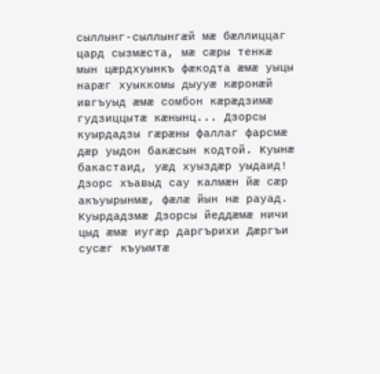сыллынг-сыллынгæй мæ бæллиццаг цард сызмæста, мæ сæры тенкæ мын цæрдхуынкъ фæкодта æмæ уыцы нарæг хуыккомы дыууæ кæронæй ивгъуыд æмæ сомбон кæрæдзимæ гудзиццытæ кæнынц... Дзорсы куырдадзы гæрæны фаллаг фарсмæ дæр уыдон бакæсын кодтой. Куынæ бакастаид, уæд хуыздæр уыдаид! Дзорс хъавыд сау калмæн йæ сæр акъуырынмæ, фæлæ йын нæ рауад. Куырдадзмæ Дзорсы йеддæмæ ничи цыд æмæ иугæр даргърихи Дæргъи сусæг къуымтæ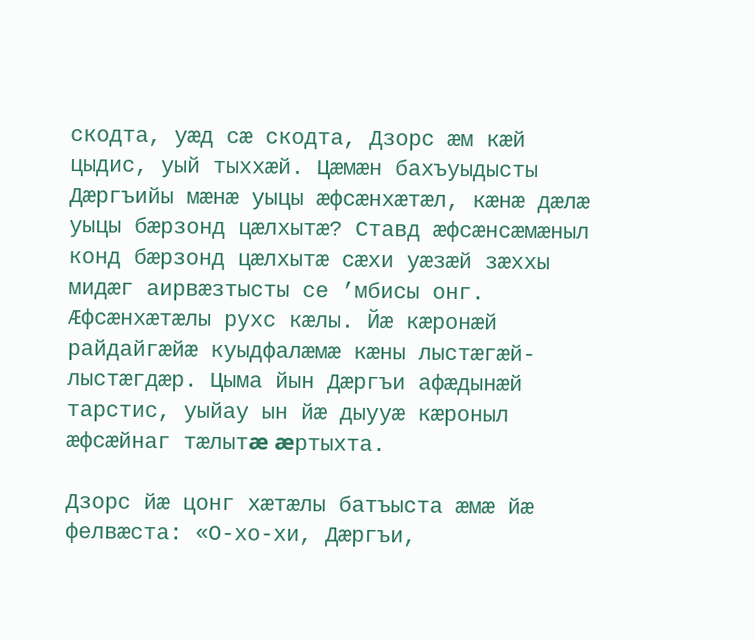скодта, уæд сæ скодта, Дзорс æм кæй цыдис, уый тыххæй. Цæмæн бахъуыдысты Дæргъийы мæнæ уыцы æфсæнхæтæл, кæнæ дæлæ уыцы бæрзонд цæлхытæ? Ставд æфсæнсæмæныл конд бæрзонд цæлхытæ сæхи уæзæй зæххы мидæг аирвæзтысты се ’мбисы онг. Æфсæнхæтæлы рухс кæлы. Йæ кæронæй райдайгæйæ куыдфалæмæ кæны лыстæгæй-лыстæгдæр. Цыма йын Дæргъи афæдынæй тарстис, уыйау ын йæ дыууæ кæроныл æфсæйнаг тæлытæ æртыхта.

Дзорс йæ цонг хæтæлы батъыста æмæ йæ фелвæста: «О-хо-хи, Дæргъи,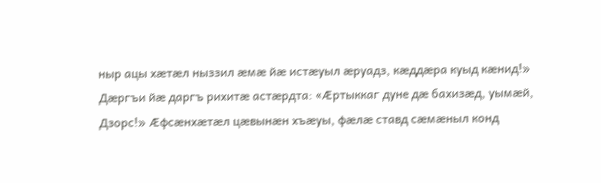ныр ацы хæтæл ныззил æмæ йæ истæуыл æруадз, кæддæра куыд кæнид!» Дæргъи йæ даргъ рихитæ астæрдта: «Æртыккаг дуне дæ бахизæд, уымæй, Дзорс!» Æфсæнхæтæл цæвынæн хъæуы, фæлæ ставд сæмæныл конд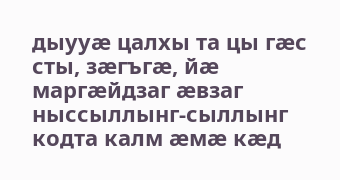дыууæ цалхы та цы гæс сты, зæгъгæ, йæ маргæйдзаг æвзаг ныссыллынг-сыллынг кодта калм æмæ кæд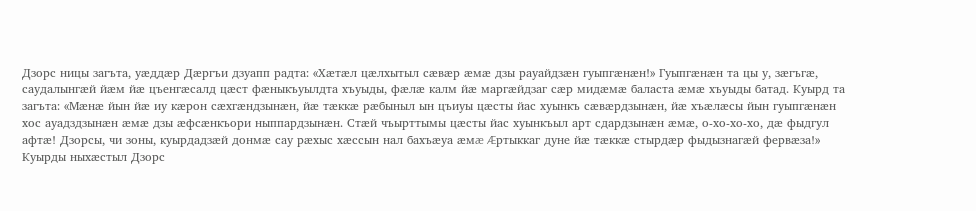Дзорс ницы загъта, уæддæр Дæргъи дзуапп радта: «Хæтæл цæлхытыл сæвæр æмæ дзы рауайдзæн гуыпгæнæн!» Гуыпгæнæн та цы у, зæгъгæ, саудалынгæй йæм йæ цъенгæсалд цæст фæныкъуылдта хъуыды, фæлæ калм йæ маргæйдзаг сæр мидæмæ баласта æмæ хъуыды батад. Куырд та загъта: «Мæнæ йын йæ иу кæрон сæхгæндзынæн, йæ тæккæ рæбыныл ын цъиуы цæсты йас хуынкъ сæвæрдзынæн, йæ хъæлæсы йын гуыпгæнæн хос ауадздзынæн æмæ дзы æфсæнкъори ныппардзынæн. Стæй чъырттымы цæсты йас хуынкъыл арт сдардзынæн æмæ, о-хо-хо-хо, дæ фыдгул афтæ! Дзорсы, чи зоны, куырдадзæй донмæ сау рæхыс хæссын нал бахъæуа æмæ Æртыккаг дуне йæ тæккæ стырдæр фыдызнагæй фервæза!» Куырды ныхæстыл Дзорс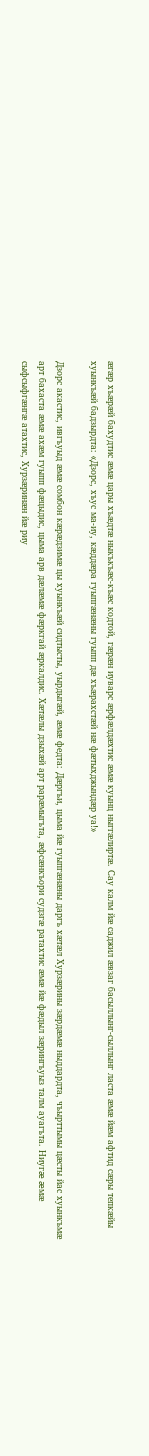æгæр хъæрæй бахудтис æмæ цары хъæдтæ ныкъкъæс-къæс кодтой, гæрæн иуварс æрфæлдæхтис æмæ куынц ныггæлиртæ. Сау калм йæ саджил æвзаг басыллынг-сыллынг ласта æмæ йæм афтид сæры тепкæйы хуынкъæй бадзырдта: «Дзорс, хъус ма-иу, кæддæра гуыпгæнæны гуыпп дæ хъæрахстæй нæ фæтыхджындæр уа!»

Дзорс акастис, ивгъуыд æмæ сомбон кæрæдзимæ цы хуынкъæй сидтысты, уырдыгæй, æмæ федта: Дæргъи, цыма йæ гуыпгæнæны даргъ хæтæл Хурзæрины зæрдæмæ ныддардта, чъырттымы цæсты йас хуынкъмæ арт бахаста æмæ ахæм гуыпп фæцыдис, цыма арв дæлæмæ фæркгай æркалдис. Хæтæлы дзыхæй арт рарæмыгъта, æфсæнкъори судзгæ ратахтис æмæ йæ фæдыл зæрингъуыз талм ауагъта. Ниугæ æмæ сыфсыфгæнгæ атахтис, Хурзæринæн йæ риу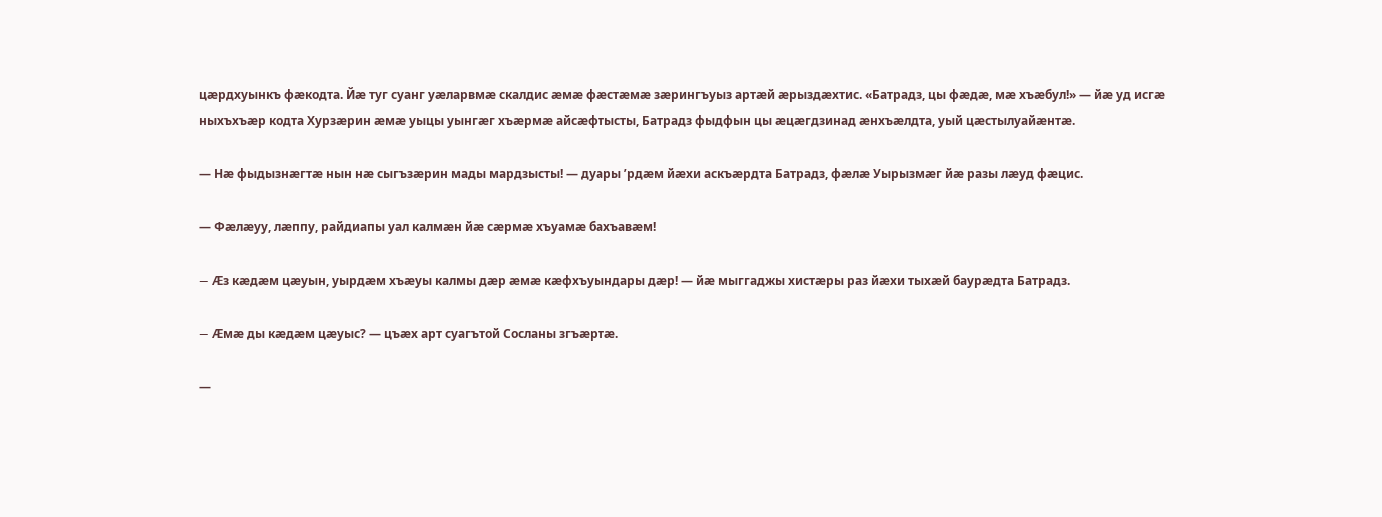цæрдхуынкъ фæкодта. Йæ туг суанг уæларвмæ скалдис æмæ фæстæмæ зæрингъуыз артæй æрыздæхтис. «Батрадз, цы фæдæ, мæ хъæбул!» — йæ уд исгæ ныхъхъæр кодта Хурзæрин æмæ уыцы уынгæг хъæрмæ айсæфтысты, Батрадз фыдфын цы æцæгдзинад æнхъæлдта, уый цæстылуайæнтæ.

— Нæ фыдызнæгтæ нын нæ сыгъзæрин мады мардзысты! — дуары ’рдæм йæхи аскъæрдта Батрадз, фæлæ Уырызмæг йæ разы лæуд фæцис.

— Фæлæуу, лæппу, райдиапы уал калмæн йæ сæрмæ хъуамæ бахъавæм!

— Æз кæдæм цæуын, уырдæм хъæуы калмы дæр æмæ кæфхъуындары дæр! — йæ мыггаджы хистæры раз йæхи тыхæй баурæдта Батрадз.

— Æмæ ды кæдæм цæуыс? — цъæх арт суагътой Сосланы згъæртæ.

—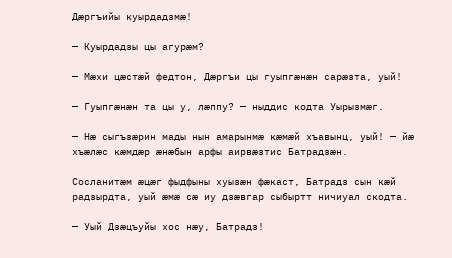Дæргъийы куырдадзмæ!

— Куырдадзы цы агурæм?

— Мæхи цæстæй федтон, Дæргъи цы гуыпгæнæн сарæзта, уый!

— Гуыпгæнæн та цы у, лæппу? — ныддис кодта Уырызмæг.

— Нæ сыгъзæрин мады нын амарынмæ кæмæй хъавынц, уый! — йæ хъæлæс кæмдæр æнæбын арфы аирвæзтис Батрадзæн.

Сосланитæм æцæг фыдфыны хуызæн фæкаст, Батрадз сын кæй радзырдта, уый æмæ сæ иу дзæвгар сыбыртт ничиуал скодта.

— Уый Дзæцъуйы хос нæу, Батрадз!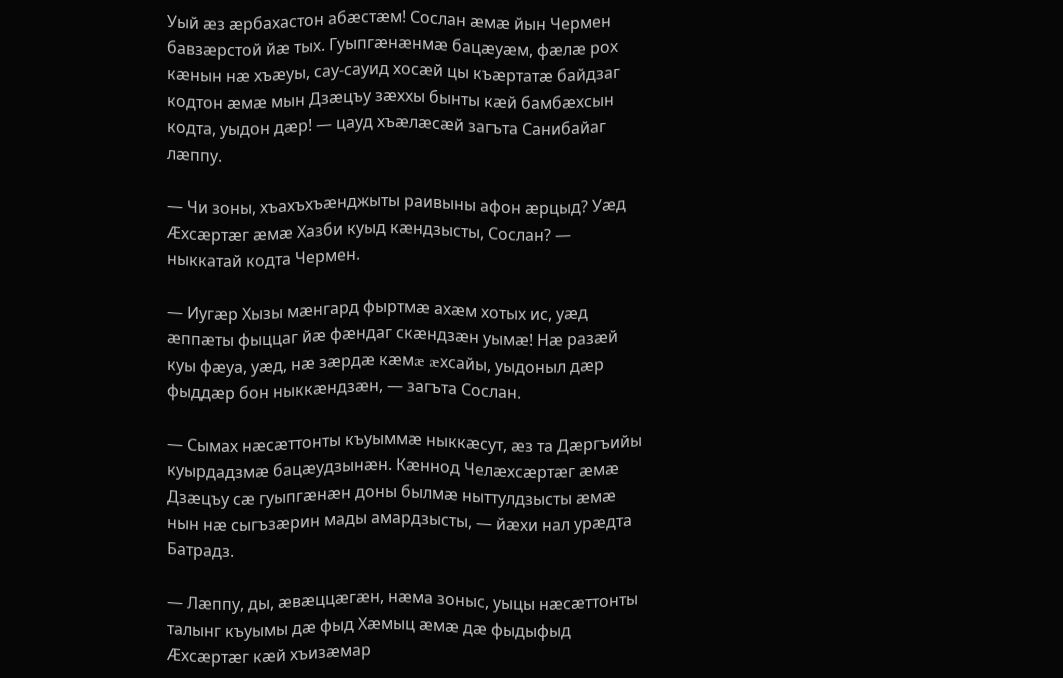Уый æз æрбахастон абæстæм! Сослан æмæ йын Чермен бавзæрстой йæ тых. Гуыпгæнæнмæ бацæуæм, фæлæ рох кæнын нæ хъæуы, сау-сауид хосæй цы къæртатæ байдзаг кодтон æмæ мын Дзæцъу зæххы бынты кæй бамбæхсын кодта, уыдон дæр! — цауд хъæлæсæй загъта Санибайаг лæппу.

— Чи зоны, хъахъхъæнджыты раивыны афон æрцыд? Уæд Æхсæртæг æмæ Хазби куыд кæндзысты, Сослан? — ныккатай кодта Чермен.

— Иугæр Хызы мæнгард фыртмæ ахæм хотых ис, уæд æппæты фыццаг йæ фæндаг скæндзæн уымæ! Нæ разæй куы фæуа, уæд, нæ зæрдæ кæмæ æхсайы, уыдоныл дæр фыддæр бон ныккæндзæн, — загъта Сослан.

— Сымах нæсæттонты къуыммæ ныккæсут, æз та Дæргъийы куырдадзмæ бацæудзынæн. Кæннод Челæхсæртæг æмæ Дзæцъу сæ гуыпгæнæн доны былмæ ныттулдзысты æмæ нын нæ сыгъзæрин мады амардзысты, — йæхи нал урæдта Батрадз.

— Лæппу, ды, æвæццæгæн, нæма зоныс, уыцы нæсæттонты талынг къуымы дæ фыд Хæмыц æмæ дæ фыдыфыд Æхсæртæг кæй хъизæмар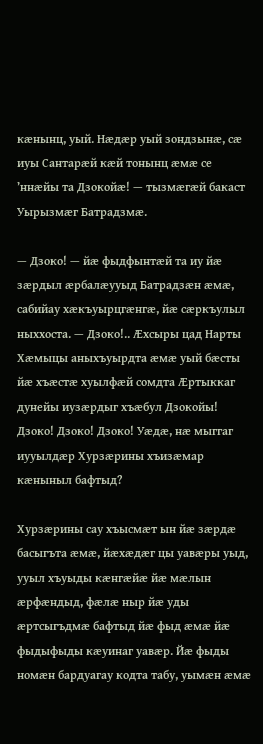кæнынц, уый. Нæдæр уый зондзынæ, сæ иуы Сантарæй кæй тонынц æмæ се ’ннæйы та Дзокойæ! — тызмæгæй бакаст Уырызмæг Батрадзмæ.

— Дзоко! — йæ фыдфынтæй та иу йæ зæрдыл æрбалæууыд Батрадзæн æмæ, сабийау хæкъуырцгæнгæ, йæ сæркъулыл ныххоста. — Дзоко!.. Æхсыры цад Нарты Хæмыцы аныхъуырдта æмæ уый бæсты йæ хъæстæ хуылфæй сомдта Æртыккаг дунейы иузæрдыг хъæбул Дзокойы! Дзоко! Дзоко! Дзоко! Уæдæ, нæ мыггаг иууылдæр Хурзæрины хъизæмар кæныныл бафтыд?

Хурзæрины сау хъысмæт ын йæ зæрдæ басыгъта æмæ, йæхæдæг цы уавæры уыд, ууыл хъуыды кæнгæйæ йæ мæлын æрфæндыд, фæлæ ныр йæ уды æртсыгъдмæ бафтыд йæ фыд æмæ йæ фыдыфыды кæуинаг уавæр. Йæ фыды номæн бардуагау кодта табу, уымæн æмæ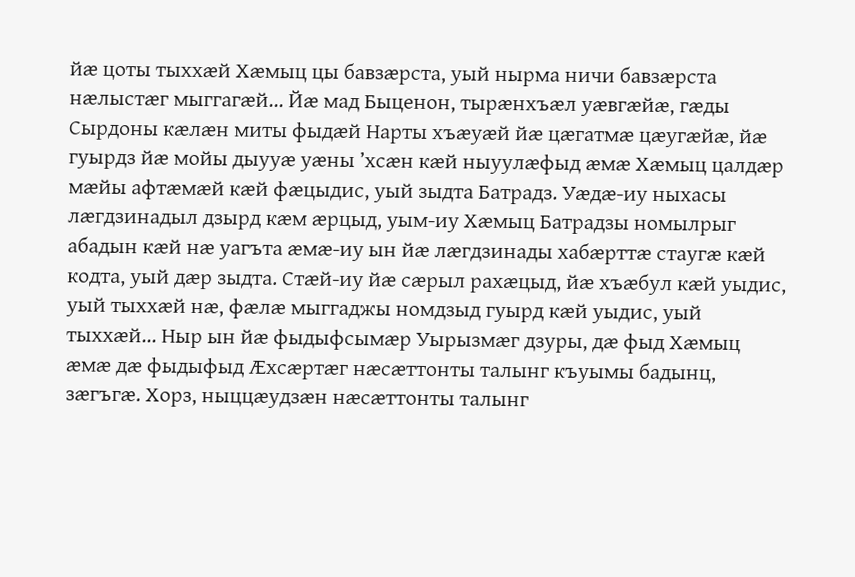йæ цоты тыххæй Хæмыц цы бавзæрста, уый нырма ничи бавзæрста нæлыстæг мыггагæй... Йæ мад Быценон, тырæнхъæл уæвгæйæ, гæды Сырдоны кæлæн миты фыдæй Нарты хъæуæй йæ цæгатмæ цæугæйæ, йæ гуырдз йæ мойы дыууæ уæны ’хсæн кæй ныуулæфыд æмæ Хæмыц цалдæр мæйы афтæмæй кæй фæцыдис, уый зыдта Батрадз. Уæдæ-иу ныхасы лæгдзинадыл дзырд кæм æрцыд, уым-иу Хæмыц Батрадзы номылрыг абадын кæй нæ уагъта æмæ-иу ын йæ лæгдзинады хабæрттæ стаугæ кæй кодта, уый дæр зыдта. Стæй-иу йæ сæрыл рахæцыд, йæ хъæбул кæй уыдис, уый тыххæй нæ, фæлæ мыггаджы номдзыд гуырд кæй уыдис, уый тыххæй... Ныр ын йæ фыдыфсымæр Уырызмæг дзуры, дæ фыд Хæмыц æмæ дæ фыдыфыд Æхсæртæг нæсæттонты талынг къуымы бадынц, зæгъгæ. Хорз, ныццæудзæн нæсæттонты талынг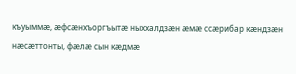къуыммæ, æфсæнхъоргъытæ ныххалдзæн æмæ ссæрибар кæндзæн нæсæттонты, фæлæ сын кæдмæ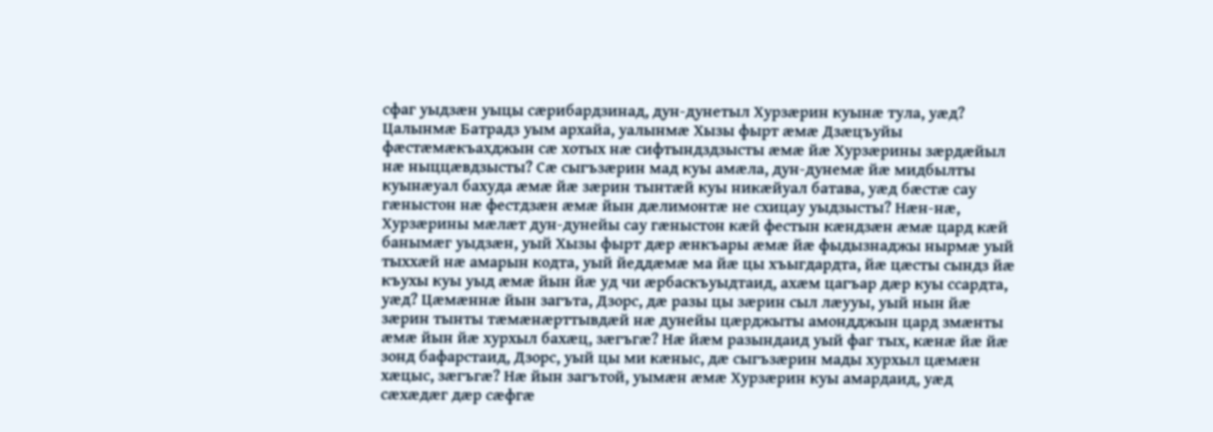сфаг уыдзæн уыцы сæрибардзинад, дун-дунетыл Хурзæрин куынæ тула, уæд? Цалынмæ Батрадз уым архайа, уалынмæ Хызы фырт æмæ Дзæцъуйы фæстæмæкъахджын сæ хотых нæ сифтындздзысты æмæ йæ Хурзæрины зæрдæйыл нæ ныццæвдзысты? Сæ сыгъзæрин мад куы амæла, дун-дунемæ йæ мидбылты куынæуал бахуда æмæ йæ зæрин тынтæй куы никæйуал батава, уæд бæстæ сау гæныстон нæ фестдзæн æмæ йын дæлимонтæ не схицау уыдзысты? Нæн-нæ, Хурзæрины мæлæт дун-дунейы сау гæныстон кæй фестын кæндзæн æмæ цард кæй банымæг уыдзæн, уый Хызы фырт дæр æнкъары æмæ йæ фыдызнаджы нырмæ уый тыххæй нæ амарын кодта, уый йеддæмæ ма йæ цы хъыгдардта, йæ цæсты сындз йæ къухы куы уыд æмæ йын йæ уд чи æрбаскъуыдтаид, ахæм цагъар дæр куы ссардта, уæд? Цæмæннæ йын загъта, Дзорс, дæ разы цы зæрин сыл лæууы, уый нын йæ зæрин тынты тæмæнæрттывдæй нæ дунейы цæрджыты амондджын цард змæнты æмæ йын йæ хурхыл бахæц, зæгъгæ? Нæ йæм разындаид уый фаг тых, кæнæ йæ йæ зонд бафарстаид, Дзорс, уый цы ми кæныс, дæ сыгъзæрин мады хурхыл цæмæн хæцыс, зæгъгæ? Нæ йын загътой, уымæн æмæ Хурзæрин куы амардаид, уæд сæхæдæг дæр сæфгæ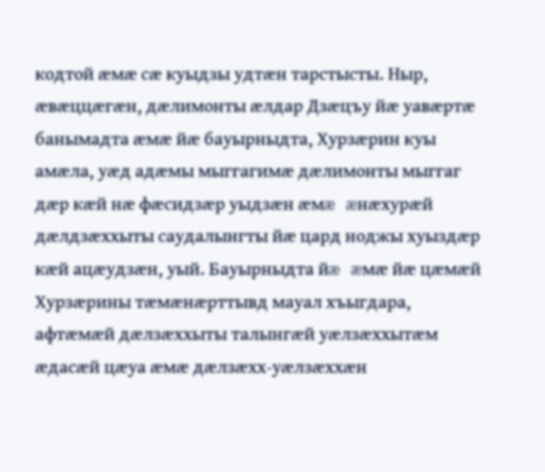кодтой æмæ сæ куыдзы удтæн тарстысты. Ныр, æвæццæгæн, дæлимонты æлдар Дзæцъу йæ уавæртæ банымадта æмæ йæ бауырныдта, Хурзæрин куы амæла, уæд адæмы мыггагимæ дæлимонты мыггаг дæр кæй нæ фæсидзæр уыдзæн æмæ æнæхурæй дæлдзæххыты саудалынгты йæ цард ноджы хуыздæр кæй ацæудзæн, уый. Бауырныдта йæ æмæ йæ цæмæй Хурзæрины тæмæнæрттывд мауал хъыгдара, афтæмæй дæлзæххыты талынгæй уæлзæххытæм æдасæй цæуа æмæ дæлзæхх-уæлзæххæн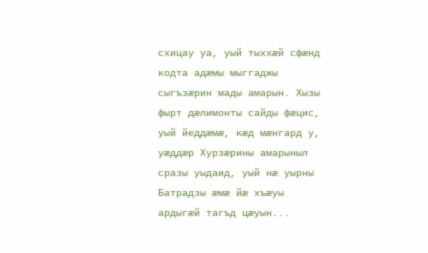схицау уа, уый тыххæй сфæнд кодта адæмы мыггаджы сыгъзæрин мады амарын. Хызы фырт дæлимонты сайды фæцис, уый йеддæмæ, кæд мæнгард у, уæддæр Хурзæрины амарыныл сразы уыдаид, уый нæ уырны Батрадзы æмæ йæ хъæуы ардыгæй тагъд цæуын...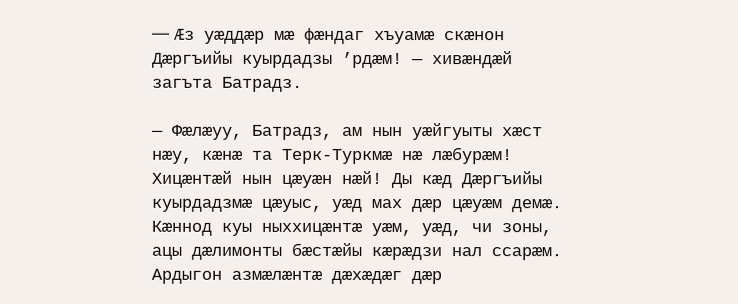— Æз уæддæр мæ фæндаг хъуамæ скæнон Дæргъийы куырдадзы ’рдæм! — хивæндæй загъта Батрадз.

— Фæлæуу, Батрадз, ам нын уæйгуыты хæст нæу, кæнæ та Терк-Туркмæ нæ лæбурæм! Хицæнтæй нын цæуæн нæй! Ды кæд Дæргъийы куырдадзмæ цæуыс, уæд мах дæр цæуæм демæ. Кæннод куы ныххицæнтæ уæм, уæд, чи зоны, ацы дæлимонты бæстæйы кæрæдзи нал ссарæм. Ардыгон азмæлæнтæ дæхæдæг дæр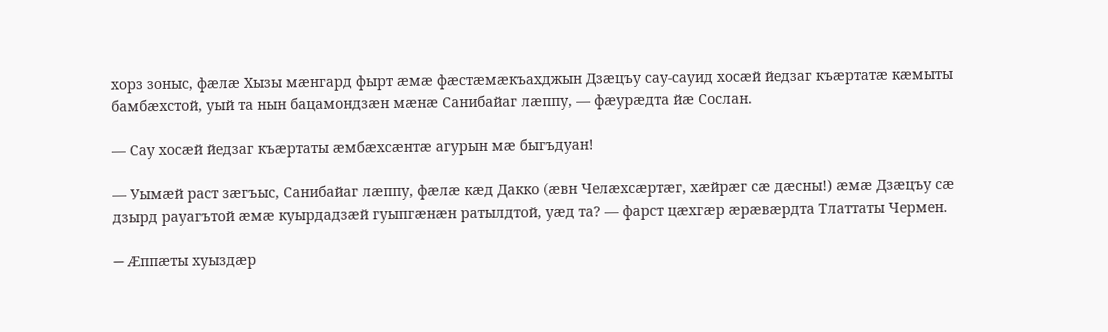хорз зоныс, фæлæ Хызы мæнгард фырт æмæ фæстæмæкъахджын Дзæцъу сау-сауид хосæй йедзаг къæртатæ кæмыты бамбæхстой, уый та нын бацамондзæн мæнæ Санибайаг лæппу, — фæурæдта йæ Сослан.

— Сау хосæй йедзаг къæртаты æмбæхсæнтæ агурын мæ быгъдуан!

— Уымæй раст зæгъыс, Санибайаг лæппу, фæлæ кæд Дакко (æвн Челæхсæртæг, хæйрæг сæ дæсны!) æмæ Дзæцъу сæ дзырд рауагътой æмæ куырдадзæй гуыпгæнæн ратылдтой, уæд та? — фарст цæхгæр æрæвæрдта Тлаттаты Чермен.

— Æппæты хуыздæр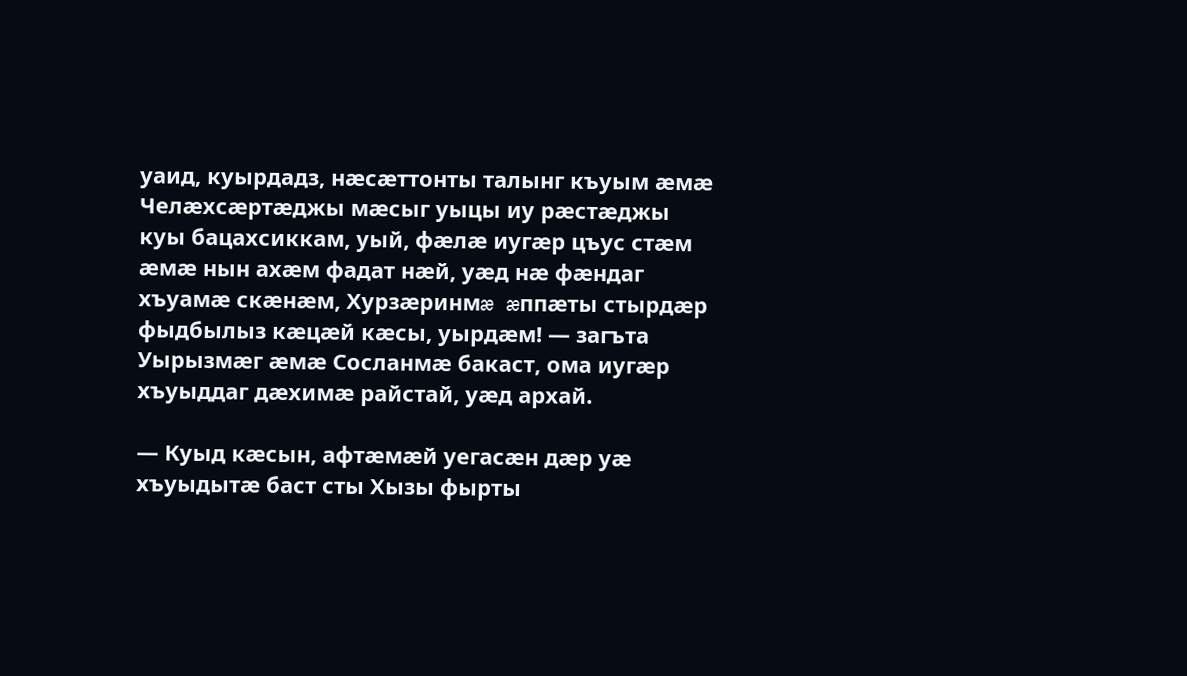уаид, куырдадз, нæсæттонты талынг къуым æмæ Челæхсæртæджы мæсыг уыцы иу рæстæджы куы бацахсиккам, уый, фæлæ иугæр цъус стæм æмæ нын ахæм фадат нæй, уæд нæ фæндаг хъуамæ скæнæм, Хурзæринмæ æппæты стырдæр фыдбылыз кæцæй кæсы, уырдæм! — загъта Уырызмæг æмæ Сосланмæ бакаст, ома иугæр хъуыддаг дæхимæ райстай, уæд архай.

— Куыд кæсын, афтæмæй уегасæн дæр уæ хъуыдытæ баст сты Хызы фырты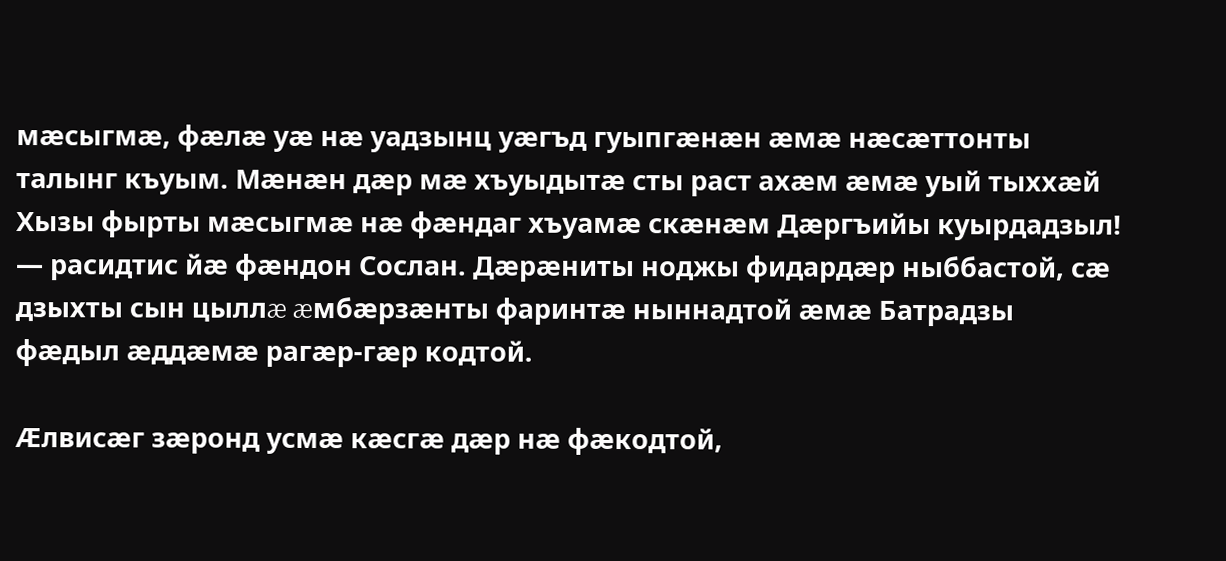мæсыгмæ, фæлæ уæ нæ уадзынц уæгъд гуыпгæнæн æмæ нæсæттонты талынг къуым. Мæнæн дæр мæ хъуыдытæ сты раст ахæм æмæ уый тыххæй Хызы фырты мæсыгмæ нæ фæндаг хъуамæ скæнæм Дæргъийы куырдадзыл! — расидтис йæ фæндон Сослан. Дæрæниты ноджы фидардæр ныббастой, сæ дзыхты сын цыллæ æмбæрзæнты фаринтæ ныннадтой æмæ Батрадзы фæдыл æддæмæ рагæр-гæр кодтой.

Æлвисæг зæронд усмæ кæсгæ дæр нæ фæкодтой,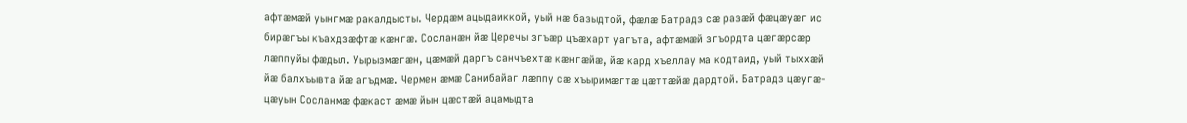афтæмæй уынгмæ ракалдысты. Чердæм ацыдаиккой, уый нæ базыдтой, фæлæ Батрадз сæ разæй фæцæуæг ис бирæгъы къахдзæфтæ кæнгæ. Сосланæн йæ Церечы згъæр цъæхарт уагъта, афтæмæй згъордта цæгæрсæр лæппуйы фæдыл. Уырызмæгæн, цæмæй даргъ санчъехтæ кæнгæйæ, йæ кард хъеллау ма кодтаид, уый тыххæй йæ балхъывта йæ агъдмæ. Чермен æмæ Санибайаг лæппу сæ хъыримæгтæ цæттæйæ дардтой. Батрадз цæугæ-цæуын Сосланмæ фæкаст æмæ йын цæстæй ацамыдта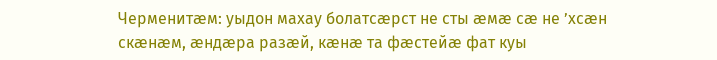Черменитæм: уыдон махау болатсæрст не сты æмæ сæ не ’хсæн скæнæм, æндæра разæй, кæнæ та фæстейæ фат куы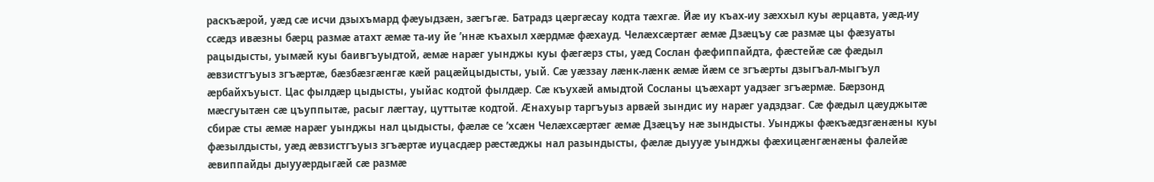раскъæрой, уæд сæ исчи дзыхъмард фæуыдзæн, зæгъгæ. Батрадз цæргæсау кодта тæхгæ. Йæ иу къах-иу зæххыл куы æрцавта, уæд-иу ссæдз ивæзны бæрц размæ атахт æмæ та-иу йе ’ннæ къахыл хæрдмæ фæхауд. Челæхсæртæг æмæ Дзæцъу сæ размæ цы фæзуаты рацыдысты, уымæй куы баивгъуыдтой, æмæ нарæг уынджы куы фæгæрз сты, уæд Сослан фæфиппайдта, фæстейæ сæ фæдыл æвзистгъуыз згъæртæ, бæзбæзгæнгæ кæй рацæйцыдысты, уый. Сæ уæззау лæнк-лæнк æмæ йæм се згъæрты дзыгъал-мыгъул æрбайхъуыст. Цас фылдæр цыдысты, уыйас кодтой фылдæр. Сæ къухæй амыдтой Сосланы цъæхарт уадзæг згъæрмæ. Бæрзонд мæсгуытæн сæ цъуппытæ, расыг лæгтау, цуттытæ кодтой. Æнахуыр таргъуыз арвæй зындис иу нарæг уадздзаг. Сæ фæдыл цæуджытæ сбирæ сты æмæ нарæг уынджы нал цыдысты, фæлæ се ’хсæн Челæхсæртæг æмæ Дзæцъу нæ зындысты. Уынджы фæкъæдзгæнæны куы фæзылдысты, уæд æвзистгъуыз згъæртæ иуцасдæр рæстæджы нал разындысты, фæлæ дыууæ уынджы фæхицæнгæнæны фалейæ æвиппайды дыууæрдыгæй сæ размæ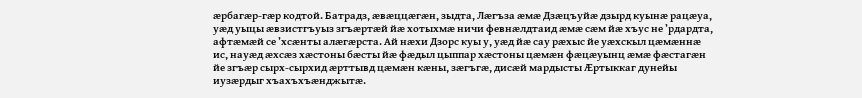æрбагæр-гæр кодтой. Батрадз, æвæццæгæн, зыдта, Лæгъза æмæ Дзæцъуйæ дзырд куынæ рацæуа, уæд уыцы æвзистгъуыз згъæртæй йæ хотыхмæ ничи февнæлдтаид æмæ сæм йæ хъус не ’рдардта, афтæмæй се ’хсæнты алæгæрста. Ай нæхи Дзорс куы у, уæд йæ сау рæхыс йе уæхскыл цæмæннæ ис, науæд æхсæз хæстоны бæсты йæ фæдыл цыппар хæстоны цæмæн фæцæуынц æмæ фæстагæн йе згъæр сырх-сырхид æрттывд цæмæн кæны, зæгъгæ, дисæй мардысты Æртыккаг дунейы иузæрдыг хъахъхъæнджытæ.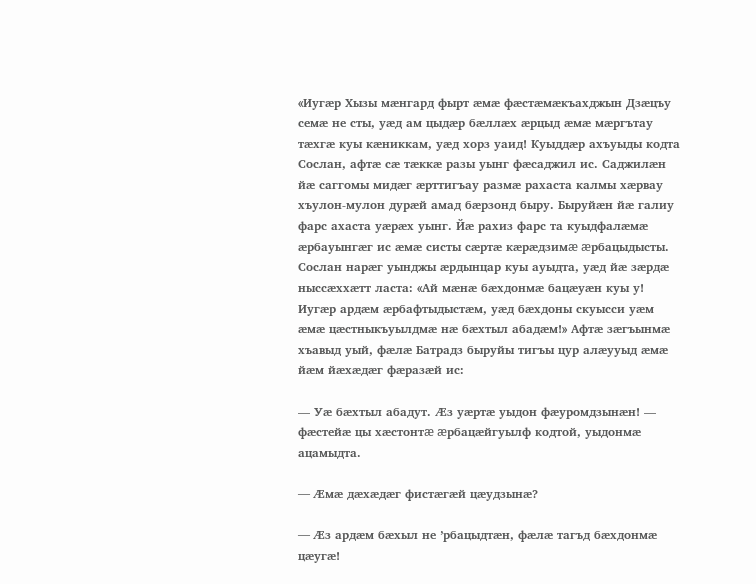«Иугæр Хызы мæнгард фырт æмæ фæстæмæкъахджын Дзæцъу семæ не сты, уæд ам цыдæр бæллæх æрцыд æмæ мæргътау тæхгæ куы кæниккам, уæд хорз уаид! Куыддæр ахъуыды кодта Сослан, афтæ сæ тæккæ разы уынг фæсаджил ис. Саджилæн йæ саггомы мидæг æрттигъау размæ рахаста калмы хæрвау хъулон-мулон дурæй амад бæрзонд быру. Быруйæн йæ галиу фарс ахаста уæрæх уынг. Йæ рахиз фарс та куыдфалæмæ æрбауынгæг ис æмæ систы сæртæ кæрæдзимæ æрбацыдысты. Сослан нарæг уынджы æрдынцар куы ауыдта, уæд йæ зæрдæ ныссæххæтт ласта: «Ай мæнæ бæхдонмæ бацæуæн куы у! Иугæр ардæм æрбафтыдыстæм, уæд бæхдоны скуысси уæм æмæ цæстныкъуылдмæ нæ бæхтыл абадæм!» Афтæ зæгъынмæ хъавыд уый, фæлæ Батрадз быруйы тигъы цур алæууыд æмæ йæм йæхæдæг фæразæй ис:

— Уæ бæхтыл абадут. Æз уæртæ уыдон фæуромдзынæн! — фæстейæ цы хæстонтæ æрбацæйгуылф кодтой, уыдонмæ ацамыдта.

— Æмæ дæхæдæг фистæгæй цæудзынæ?

— Æз ардæм бæхыл не ’рбацыдтæн, фæлæ тагъд бæхдонмæ цæугæ!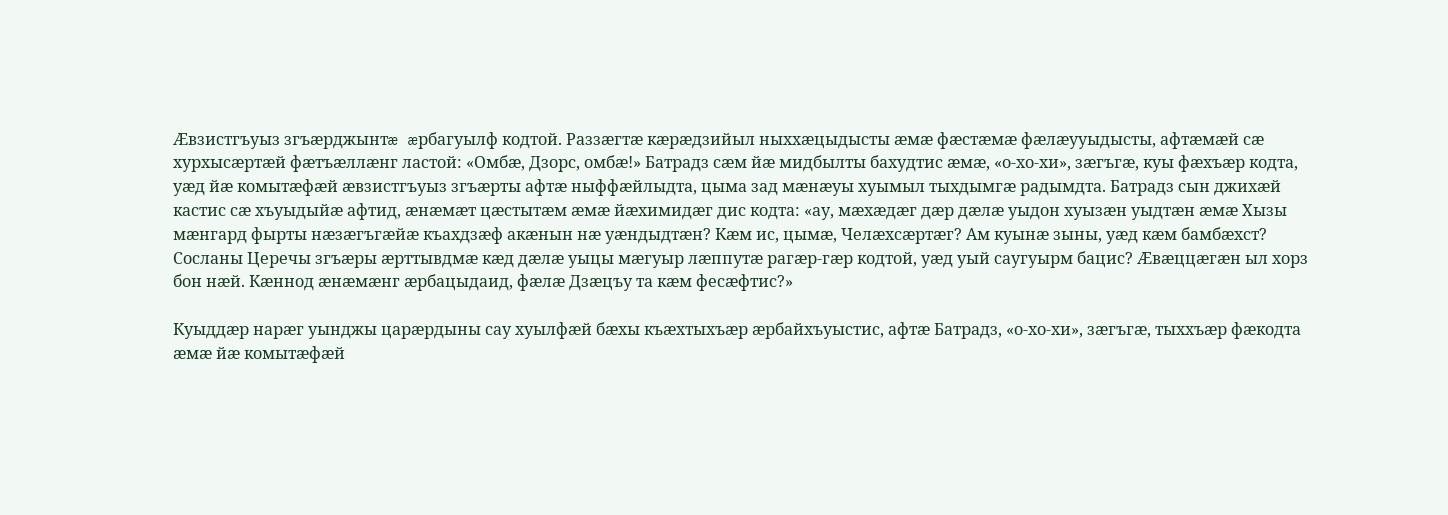Æвзистгъуыз згъæрджынтæ æрбагуылф кодтой. Раззæгтæ кæрæдзийыл ныххæцыдысты æмæ фæстæмæ фæлæууыдысты, афтæмæй сæ хурхысæртæй фæтъæллæнг ластой: «Омбæ, Дзорс, омбæ!» Батрадз сæм йæ мидбылты бахудтис æмæ, «о-хо-хи», зæгъгæ, куы фæхъæр кодта, уæд йæ комытæфæй æвзистгъуыз згъæрты афтæ ныффæйлыдта, цыма зад мæнæуы хуымыл тыхдымгæ радымдта. Батрадз сын джихæй кастис сæ хъуыдыйæ афтид, æнæмæт цæстытæм æмæ йæхимидæг дис кодта: «ау, мæхæдæг дæр дæлæ уыдон хуызæн уыдтæн æмæ Хызы мæнгард фырты нæзæгъгæйæ къахдзæф акæнын нæ уæндыдтæн? Кæм ис, цымæ, Челæхсæртæг? Ам куынæ зыны, уæд кæм бамбæхст? Сосланы Церечы згъæры æрттывдмæ кæд дæлæ уыцы мæгуыр лæппутæ рагæр-гæр кодтой, уæд уый саугуырм бацис? Æвæццæгæн ыл хорз бон нæй. Кæннод æнæмæнг æрбацыдаид, фæлæ Дзæцъу та кæм фесæфтис?»

Куыддæр нарæг уынджы царæрдыны сау хуылфæй бæхы къæхтыхъæр æрбайхъуыстис, афтæ Батрадз, «о-хо-хи», зæгъгæ, тыххъæр фæкодта æмæ йæ комытæфæй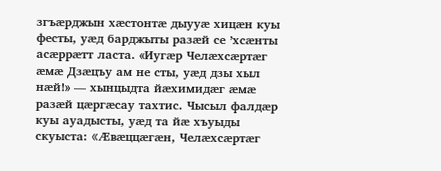згъæрджын хæстонтæ дыууæ хицæн куы фесты, уæд барджыты разæй се ’хсæнты асæррæтт ласта. «Иугæр Челæхсæртæг æмæ Дзæцъу ам не сты, уæд дзы хыл нæй!» — хынцыдта йæхимидæг æмæ разæй цæргæсау тахтис. Чысыл фалдæр куы ауадысты, уæд та йæ хъуыды скуыста: «Æвæццæгæн, Челæхсæртæг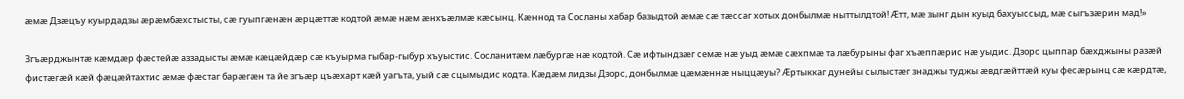æмæ Дзæцъу куырдадзы æрæмбæхстысты, сæ гуыпгæнæн æрцæттæ кодтой æмæ нæм æнхъæлмæ кæсынц. Кæннод та Сосланы хабар базыдтой æмæ сæ тæссаг хотых донбылмæ ныттылдтой! Æтт, мæ зынг дын куыд бахуыссыд, мæ сыгъзæрин мад!»

Згъæрджынтæ кæмдæр фæстейæ аззадысты æмæ кæцæйдæр сæ къуырма гыбар-гыбур хъуыстис. Сосланитæм лæбургæ нæ кодтой. Сæ ифтындзæг семæ нæ уыд æмæ сæхпмæ та лæбурыны фаг хъæппæрис нæ уыдис. Дзорс цыппар бæхджыны разæй фистæгæй кæй фæцæйтахтис æмæ фæстаг барæгæн та йе згъæр цъæхарт кæй уагъта, уый сæ сцымыдис кодта. Кæдæм лидзы Дзорс, донбылмæ цæмæннæ ныццæуы? Æртыккаг дунейы сылыстæг знаджы туджы æвдгæйттæй куы фесæрынц сæ кæрдтæ,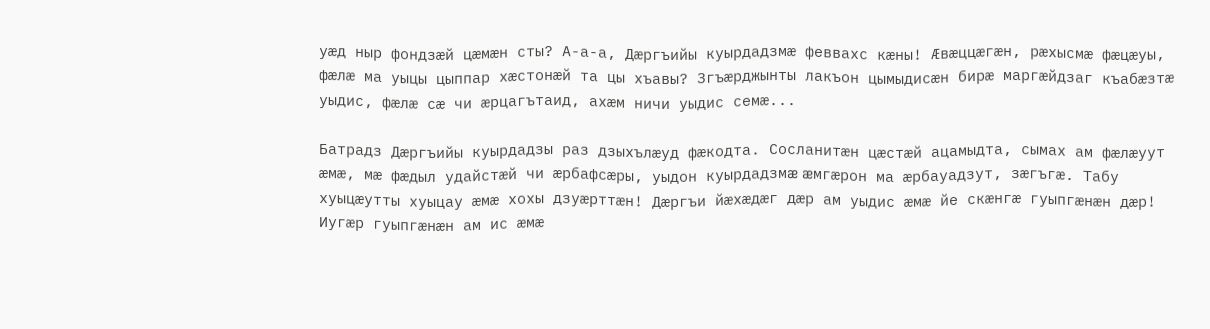уæд ныр фондзæй цæмæн сты? А-а-а, Дæргъийы куырдадзмæ феввахс кæны! Æвæццæгæн, рæхысмæ фæцæуы, фæлæ ма уыцы цыппар хæстонæй та цы хъавы? Згъæрджынты лакъон цымыдисæн бирæ маргæйдзаг къабæзтæ уыдис, фæлæ сæ чи æрцагътаид, ахæм ничи уыдис семæ...

Батрадз Дæргъийы куырдадзы раз дзыхълæуд фæкодта. Сосланитæн цæстæй ацамыдта, сымах ам фæлæуут æмæ, мæ фæдыл удайстæй чи æрбафсæры, уыдон куырдадзмæ æмгæрон ма æрбауадзут, зæгъгæ. Табу хуыцæутты хуыцау æмæ хохы дзуæрттæн! Дæргъи йæхæдæг дæр ам уыдис æмæ йе скæнгæ гуыпгæнæн дæр! Иугæр гуыпгæнæн ам ис æмæ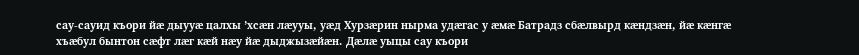сау-сауид къори йæ дыууæ цалхы ’хсæн лæууы, уæд Хурзæрин нырма удæгас у æмæ Батрадз сбæлвырд кæндзæн, йæ кæнгæ хъæбул бынтон сæфт лæг кæй нæу йæ дыджызæйæн. Дæлæ уыцы сау къори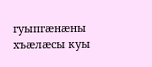гуыпгæнæны хъæлæсы куы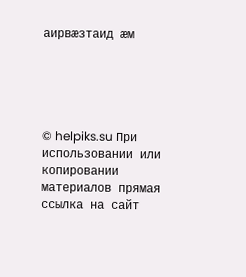аирвæзтаид æм





© helpiks.su При использовании или копировании материалов прямая ссылка на сайт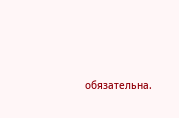обязательна.